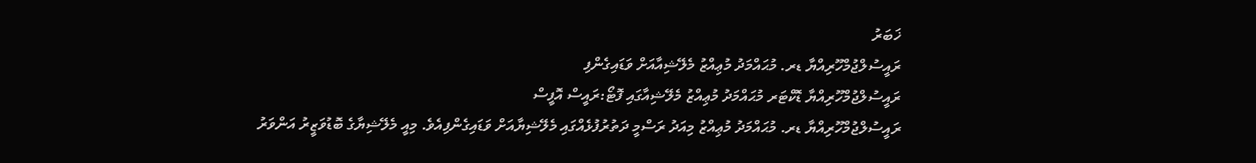ޚަބަރު
ރައީސުލްޖުމްހޫރިއްޔާ ޑރ. މުޙައްމަދު މުޢިއްޒު މެލޭޝިއާއަށް ވަޑައިގެންފި
ރައީސުލްޖުމްހޫރިއްޔާ ޑޮކްޓަރ މުޙައްމަދު މުޢިއްޒު މެލޭޝިއާގައި ފޮޓޯ:ރައީސް އޮފީސް
ރައީސުލްޖުމްހޫރިއްޔާ ޑރ. މުޙައްމަދު މުޢިއްޒު މިއަދު ރަސްމީ ދަތުރުފުޅެއްގައި މެލޭޝިޔާއަށް ވަޑައިގެންފިއެވެ. މިއީ މެލޭޝިޔާގެ ބޮޑުވަޒީރު އަންވަރު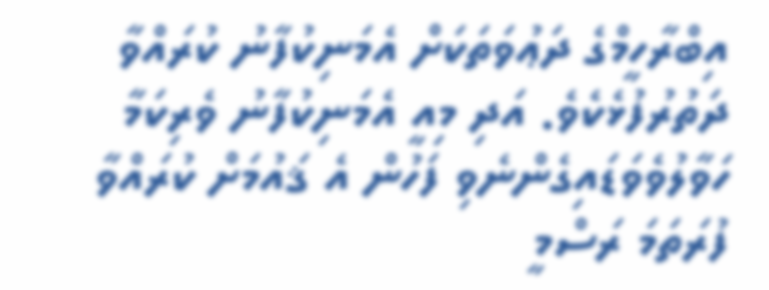އިބްރާހީމްގެ ދަޢުވަތަކަށް އެމަނިކުފާނު ކުރައްވާ ދަތުރުފުޅެކެވެ. އަދި މިއީ އެމަނިކުފާނު ވެރިކަމާ ހަވާލުވެވަޑައިގެންނެވި ފަހުން އެ ޤައުމަށް ކުރައްވާ ފުރަތަމަ ރަސްމީ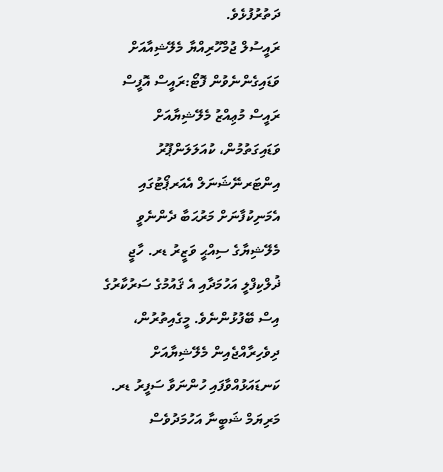ދަތުރުފުޅެވެ.
ރައީސުލް ޖުމްހޫރިއްޔާ މެލޭޝިއާއަށް ވަޑައިގެންނެވުން ފޮޓޯ:ރައީސް އޮފީސް
ރައީސް މުޢިއްޒު މެލޭޝިޔާއަށް ވަޑައިގަތުމުން، ކުއަލަލަންޕޫރު އިންޓަރނޭޝަނަލް އެއަރޕޯޓުގައި އެމަނިކުފާނަށް މަރުޙަބާ ދެންނެވީ މެލޭޝިޔާގެ ސިއްޙީ ވަޒީރު ޑރ. ހާޖީ ޛުލްކިފްލީ އަހުމަދާއި އެ ޤައުމުގެ ސަރުކާރުގެ އިސް ބޭފުޅުންނެވެ. މީގެއިތުރުން، ދިވެހިރާއްޖެއިން މެލޭޝިޔާއަށް ކަނޑައަޅުއްވާފައި ހުންނަވާ ސަފީރު ޑރ. މަރިޔަމް ޝަބީނާ އަހުމަދުވެސް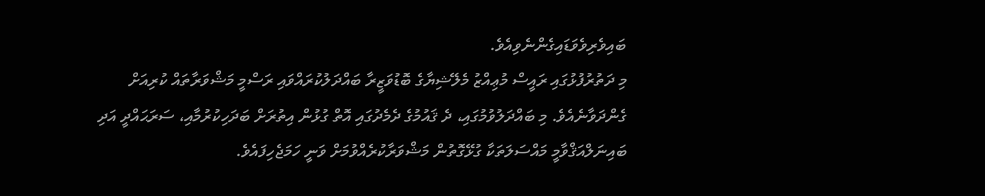ބައިވެރިވެވަޑައިގެންނެވިއެވެ.
މި ދަތުރުފުޅުގައި ރައީސް މުޢިއްޒު މެލޭޝިޔާގެ ބޮޑުވަޒީރާ ބައްދަލުކުރައްވައި ރަސްމީ މަޝްވަރާތައް ކުރިއަށް ގެންދަވާނެއެވެ. މި ބައްދަލުވުމުގައި، ދެ ޤައުމުގެ ދެމެދުގައި އޮތް ގުޅުން އިތުރަށް ބަދަހިކުރުމާއި، ސަރަޙައްދީ އަދި ބައިނަލްއަޤްވާމީ މައްސަލަތަކާ ގުޅޭގޮތުން މަޝްވަރާކުރެއްވުމަށް ވަނީ ހަމަޖެހިފައެވެ.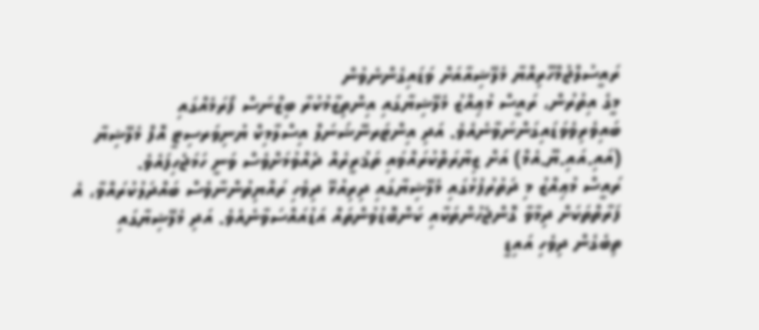ރައީސުލްޖުމްހޫރިއްޔާ މެލޭޝިއާއަށް ވަޑައިގެންނެވުން
މީގެ އިތުރުން، ރައީސް މުޢިއްޒު މެލޭޝިޔާގައި އިންތިޒާމުކުރާ ބިޒްނަސް ފޯރަމެއްގައި ބައިވެރިވެވަޑައިގަންނަވާނެއެވެ. އަދި އިންޓަރނޭޝަނަލް އިސްލާމިކް ޔުނިވަރސިޓީ އޮފް މެލޭޝިޔާ (އައި.އައި.ޔޫ.އެމް) އަށް ޒިޔާރަތްކުރައްވައި ތަޤުރީރެއް ދެއްވުމަށްވެސް ވަނީ ހަމަޖެހިފައެވެ.
ރައީސް މުޢިއްޒު މި ދަތުރުފުޅުގައި މެލޭޝިޔާގައި ދިރިއުޅޭ ދިވެހި ރައްޔިތުންނާވެސް ބައްދަލުކުރައްވާ، އެ ފަރާތްތަކަށް ދިމާވާ ގޮންޖެހުންތަކާއި ކަންބޮޑުވުންތައް އަޑުއައްސަވާނެއެވެ. އަދި މެލޭޝިޔާގައި ތިބެގެން ދިވެހި އައިޑީ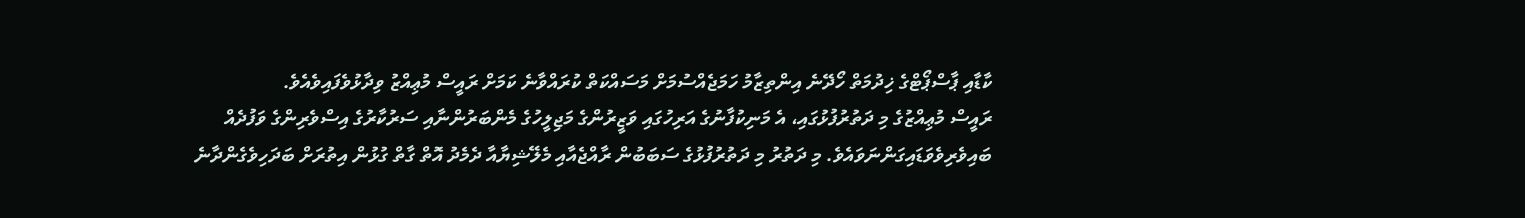ކާޑާއި ޕާސްޕޯޓްގެ ޚިދުމަތް ހޯދޭނެ އިންތިޒާމު ހަމަޖެއްސުމަށް މަސައްކަތް ކުރައްވާނެ ކަމަށް ރައީސް މުޢިއްޒު ވިދާޅުވެފައިވެއެވެ.
ރައީސް މުޢިއްޒުގެ މި ދަތުރުފުޅުގައި، އެ މަނިކުފާނުގެ އަރިހުގައި ވަޒީރުންގެ މަޖިލީހުގެ މެންބަރުންނާއި ސަރުކާރުގެ އިސްވެރިންގެ ވަފުދެއް ބައިވެރިވެވަޑައިގަންނަވައެވެ. މި ދަތުރު މި ދަތުރުފުޅުގެ ސަބަބުން ރާއްޖެއާއި މެލޭޝިޔާއާ ދެމެދު އޮތް ގާތް ގުޅުން އިތުރަށް ބަދަހިވެގެންދާނެ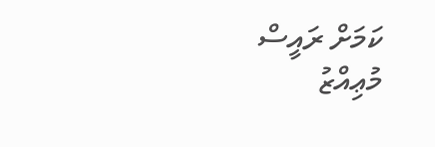ކަމަށް ރައީސް މުޢިއްޒު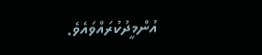އުންމީދުކުރައްވައެވެ.